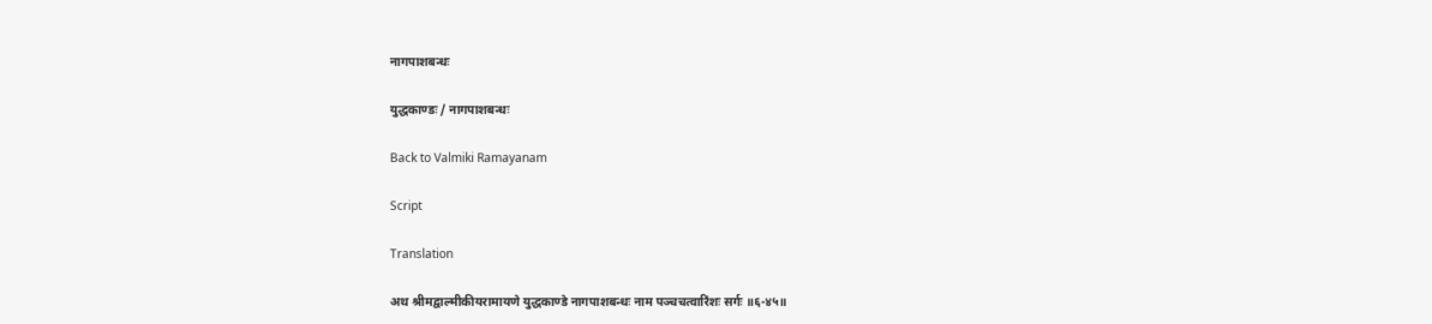नागपाशबन्धः

युद्धकाण्डः / नागपाशबन्धः

Back to Valmiki Ramayanam

Script

Translation

अथ श्रीमद्वाल्मीकीयरामायणे युद्धकाण्डे नागपाशबन्धः नाम पञ्चचत्वारिंशः सर्गः ॥६-४५॥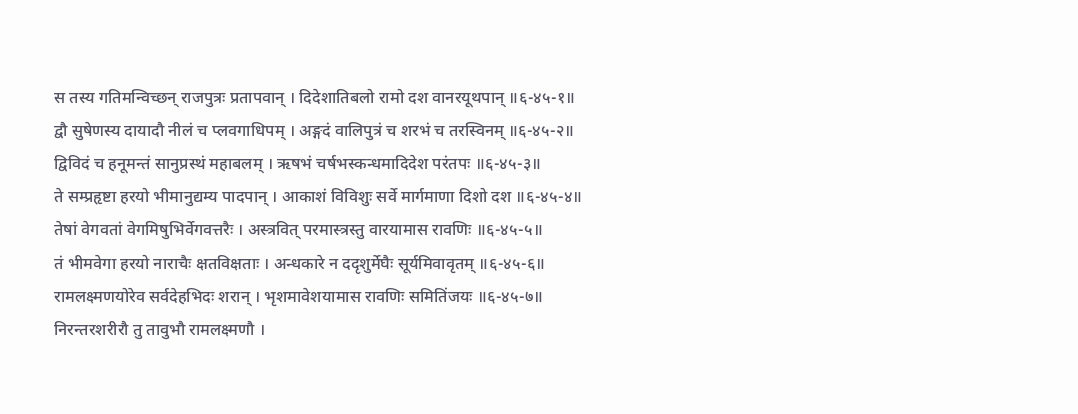स तस्य गतिमन्विच्छन् राजपुत्रः प्रतापवान् । दिदेशातिबलो रामो दश वानरयूथपान् ॥६-४५-१॥
द्वौ सुषेणस्य दायादौ नीलं च प्लवगाधिपम् । अङ्गदं वालिपुत्रं च शरभं च तरस्विनम् ॥६-४५-२॥
द्विविदं च हनूमन्तं सानुप्रस्थं महाबलम् । ऋषभं चर्षभस्कन्धमादिदेश परंतपः ॥६-४५-३॥
ते सम्प्रहृष्टा हरयो भीमानुद्यम्य पादपान् । आकाशं विविशुः सर्वे मार्गमाणा दिशो दश ॥६-४५-४॥
तेषां वेगवतां वेगमिषुभिर्वेगवत्तरैः । अस्त्रवित् परमास्त्रस्तु वारयामास रावणिः ॥६-४५-५॥
तं भीमवेगा हरयो नाराचैः क्षतविक्षताः । अन्धकारे न ददृशुर्मेघैः सूर्यमिवावृतम् ॥६-४५-६॥
रामलक्ष्मणयोरेव सर्वदेहभिदः शरान् । भृशमावेशयामास रावणिः समितिंजयः ॥६-४५-७॥
निरन्तरशरीरौ तु तावुभौ रामलक्ष्मणौ ।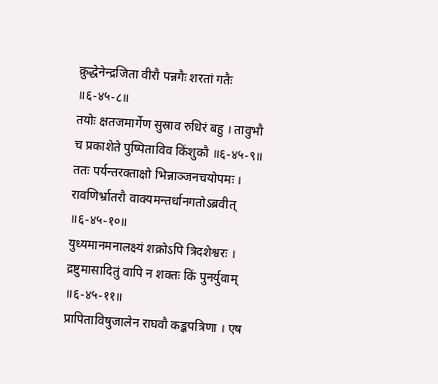क्रुद्धेनेन्द्रजिता वीरौ पन्नगैः शरतां गतैः ॥६-४५-८॥
तयोः क्षतजमार्गेण सुस्राव रुधिरं बहु । तावुभौ च प्रकाशेते पुष्पिताविव किंशुकौ ॥६-४५-९॥
ततः पर्यन्तरक्ताक्षो भिन्नाञ्जनचयोपमः । रावणिर्भ्रातरौ वाक्यमन्तर्धानगतोऽब्रवीत् ॥६-४५-१०॥
युध्यमानमनालक्ष्यं शक्रोऽपि त्रिदशेश्वरः । द्रष्टुमासादितुं वापि न शक्तः किं पुनर्युवाम् ॥६-४५-११॥
प्रापिताविषुजालेन राघवौ कङ्कपत्रिणा । एष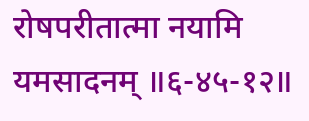रोषपरीतात्मा नयामि यमसादनम् ॥६-४५-१२॥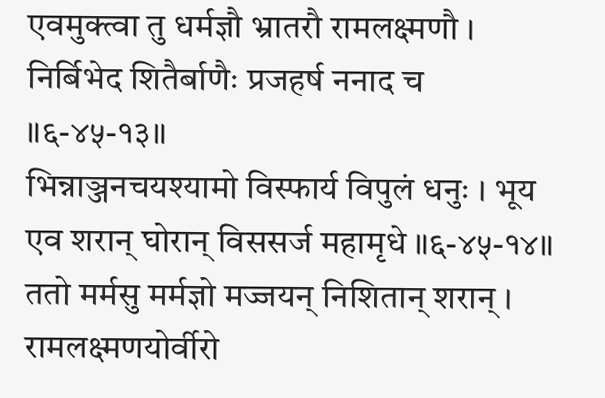एवमुक्त्वा तु धर्मज्ञौ भ्रातरौ रामलक्ष्मणौ । निर्बिभेद शितैर्बाणैः प्रजहर्ष ननाद च ॥६-४५-१३॥
भिन्नाञ्जनचयश्यामो विस्फार्य विपुलं धनुः । भूय एव शरान् घोरान् विससर्ज महामृधे ॥६-४५-१४॥
ततो मर्मसु मर्मज्ञो मज्जयन् निशितान् शरान् । रामलक्ष्मणयोर्वीरो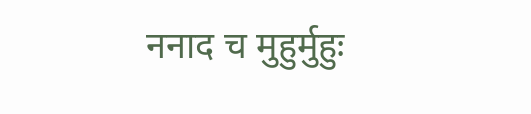ननाद च मुहुर्मुहुः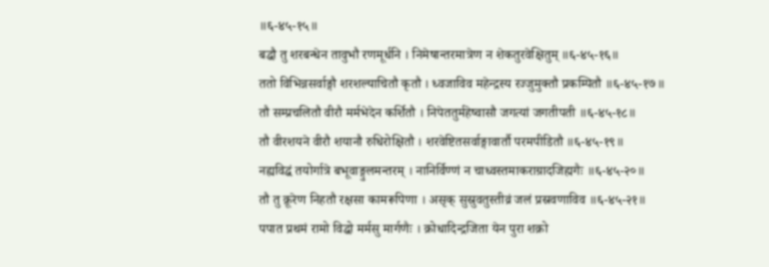॥६-४५-१५॥
बद्धौ तु शरबन्धेन तावुभौ रणमूर्धनि । निमेषान्तरमात्रेण न शेकतुरवेक्षितुम् ॥६-४५-१६॥
ततो विभिन्नसर्वाङ्गौ शरशल्याचितौ कृतौ । ध्वजाविव महेन्द्रस्य रज्जुमुक्तौ प्रकम्पितौ ॥६-४५-१७॥
तौ सम्प्रचलितौ वीरौ मर्मभेदेन कर्शितौ । निपेततुर्महेष्वासौ जगत्यां जगतीपती ॥६-४५-१८॥
तौ वीरशयने वीरौ शयानौ रुधिरोक्षितौ । शरवेष्टितसर्वाङ्गावार्तौ परमपीडितौ ॥६-४५-१९॥
नह्यविद्धं तयोर्गात्रे बभूवाङ्गुलमन्तरम् । नानिर्विण्णं न चाध्वस्तमाकराग्रादजिह्मगैः ॥६-४५-२०॥
तौ तु क्रूरेण निहतौ रक्षसा कामरूपिणा । असृक् सुस्रुवतुस्तीव्रं जलं प्रस्रवणाविव ॥६-४५-२१॥
पपात प्रथमं रामो विद्धो मर्मसु मार्गणैः । क्रोधादिन्द्रजिता येन पुरा शक्रो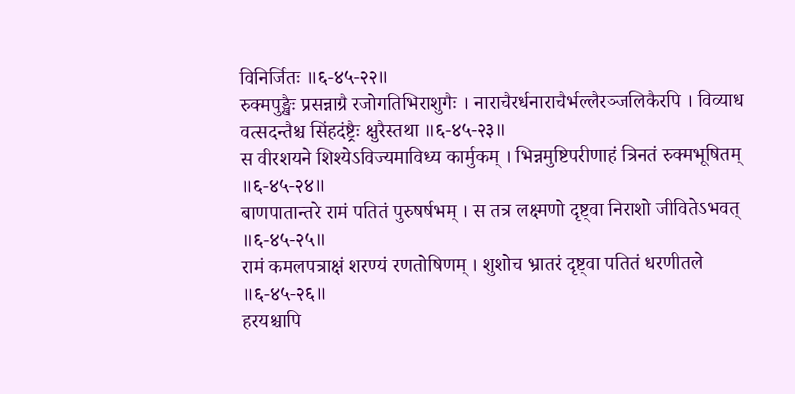विनिर्जितः ॥६-४५-२२॥
रुक्मपुङ्खैः प्रसन्नाग्रै रजोगतिभिराशुगैः । नाराचैरर्धनाराचैर्भल्लैरञ्जलिकैरपि । विव्याध वत्सदन्तैश्च सिंहदंष्ट्रैः क्षुरैस्तथा ॥६-४५-२३॥
स वीरशयने शिश्येऽविज्यमाविध्य कार्मुकम् । भिन्नमुष्टिपरीणाहं त्रिनतं रुक्मभूषितम् ॥६-४५-२४॥
बाणपातान्तरे रामं पतितं पुरुषर्षभम् । स तत्र लक्ष्मणो दृष्ट्वा निराशो जीवितेऽभवत् ॥६-४५-२५॥
रामं कमलपत्राक्षं शरण्यं रणतोषिणम् । शुशोच भ्रातरं दृष्ट्वा पतितं धरणीतले ॥६-४५-२६॥
हरयश्चापि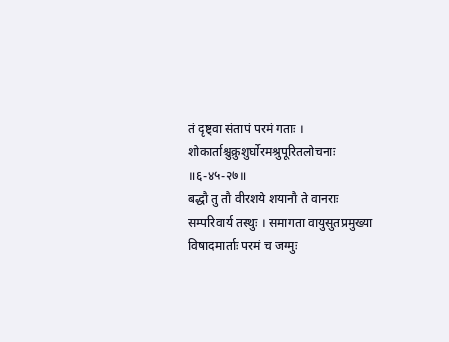तं दृष्ट्वा संतापं परमं गताः । शोकार्ताश्चुक्रुशुर्घोरमश्रुपूरितलोचनाः ॥६-४५-२७॥
बद्धौ तु तौ वीरशये शयानौ ते वानराः सम्परिवार्य तस्थुः । समागता वायुसुतप्रमुख्या विषादमार्ताः परमं च जग्मुः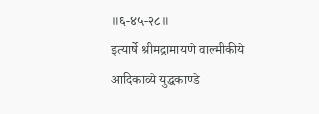॥६-४५-२८॥
इत्यार्षे श्रीमद्रामायणे वाल्मीकीये आदिकाव्ये युद्धकाण्डे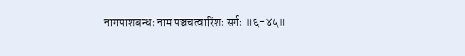नागपाशबन्धः नाम पञ्चचत्वारिंशः सर्गः ॥६-४५॥